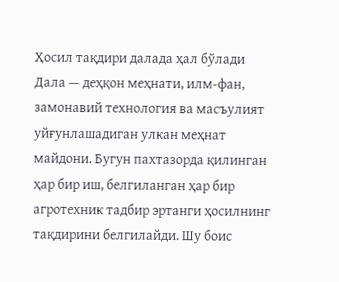Ҳосил тақдири далада ҳал бўлади
Дала — деҳқон меҳнати, илм-фан, замонавий технология ва масъулият уйғунлашадиган улкан меҳнат майдони. Бугун пахтазорда қилинган ҳар бир иш, белгиланган ҳар бир агротехник тадбир эртанги ҳосилнинг тақдирини белгилайди. Шу боис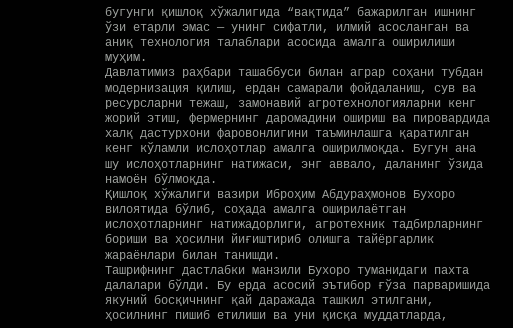бугунги қишлоқ хўжалигида “вақтида” бажарилган ишнинг ўзи етарли эмас — унинг сифатли, илмий асосланган ва аниқ технология талаблари асосида амалга оширилиши муҳим.
Давлатимиз раҳбари ташаббуси билан аграр соҳани тубдан модернизация қилиш, ердан самарали фойдаланиш, сув ва ресурсларни тежаш, замонавий агротехнологияларни кенг жорий этиш, фермернинг даромадини ошириш ва пировардида халқ дастурхони фаровонлигини таъминлашга қаратилган кенг кўламли ислоҳотлар амалга оширилмоқда. Бугун ана шу ислоҳотларнинг натижаси, энг аввало, даланинг ўзида намоён бўлмоқда.
Қишлоқ хўжалиги вазири Иброҳим Абдураҳмонов Бухоро вилоятида бўлиб, соҳада амалга оширилаётган ислоҳотларнинг натижадорлиги, агротехник тадбирларнинг бориши ва ҳосилни йиғиштириб олишга тайёргарлик жараёнлари билан танишди.
Ташрифнинг дастлабки манзили Бухоро туманидаги пахта далалари бўлди. Бу ерда асосий эътибор ғўза парваришида якуний босқичнинг қай даражада ташкил этилгани, ҳосилнинг пишиб етилиши ва уни қисқа муддатларда,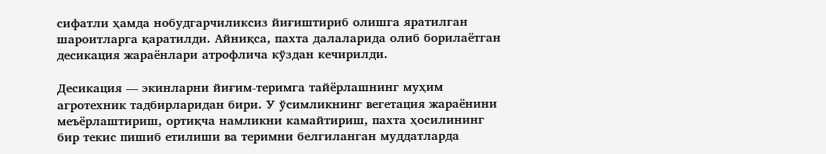сифатли ҳамда нобудгарчиликсиз йиғиштириб олишга яратилган шароитларга қаратилди. Айниқса, пахта далаларида олиб борилаётган десикация жараёнлари атрофлича кўздан кечирилди.

Десикация — экинларни йиғим-теримга тайёрлашнинг муҳим агротехник тадбирларидан бири. У ўсимликнинг вегетация жараёнини меъёрлаштириш, ортиқча намликни камайтириш, пахта ҳосилининг бир текис пишиб етилиши ва теримни белгиланган муддатларда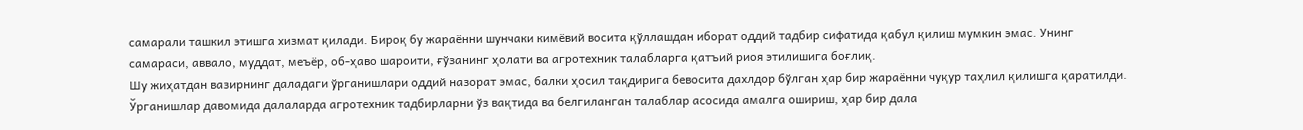самарали ташкил этишга хизмат қилади. Бироқ бу жараённи шунчаки кимёвий восита қўллашдан иборат оддий тадбир сифатида қабул қилиш мумкин эмас. Унинг самараси, аввало, муддат, меъёр, об-ҳаво шароити, ғўзанинг ҳолати ва агротехник талабларга қатъий риоя этилишига боғлиқ.
Шу жиҳатдан вазирнинг даладаги ўрганишлари оддий назорат эмас, балки ҳосил тақдирига бевосита дахлдор бўлган ҳар бир жараённи чуқур таҳлил қилишга қаратилди.
Ўрганишлар давомида далаларда агротехник тадбирларни ўз вақтида ва белгиланган талаблар асосида амалга ошириш, ҳар бир дала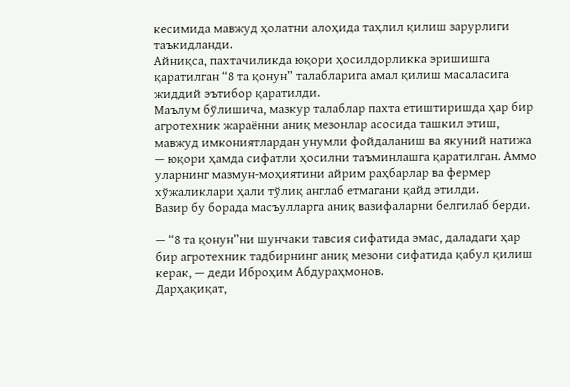кесимида мавжуд ҳолатни алоҳида таҳлил қилиш зарурлиги таъкидланди.
Айниқса, пахтачиликда юқори ҳосилдорликка эришишга қаратилган “8 та қонун” талабларига амал қилиш масаласига жиддий эътибор қаратилди.
Маълум бўлишича, мазкур талаблар пахта етиштиришда ҳар бир агротехник жараённи аниқ мезонлар асосида ташкил этиш, мавжуд имкониятлардан унумли фойдаланиш ва якуний натижа — юқори ҳамда сифатли ҳосилни таъминлашга қаратилган. Аммо уларнинг мазмун-моҳиятини айрим раҳбарлар ва фермер хўжаликлари ҳали тўлиқ англаб етмагани қайд этилди.
Вазир бу борада масъулларга аниқ вазифаларни белгилаб берди.

— “8 та қонун”ни шунчаки тавсия сифатида эмас, даладаги ҳар бир агротехник тадбирнинг аниқ мезони сифатида қабул қилиш керак, — деди Иброҳим Абдураҳмонов.
Дарҳақиқат,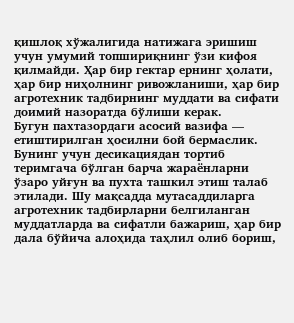қишлоқ хўжалигида натижага эришиш учун умумий топшириқнинг ўзи кифоя қилмайди. Ҳар бир гектар ернинг ҳолати, ҳар бир ниҳолнинг ривожланиши, ҳар бир агротехник тадбирнинг муддати ва сифати доимий назоратда бўлиши керак.
Бугун пахтазордаги асосий вазифа — етиштирилган ҳосилни бой бермаслик. Бунинг учун десикациядан тортиб теримгача бўлган барча жараёнларни ўзаро уйғун ва пухта ташкил этиш талаб этилади. Шу мақсадда мутасаддиларга агротехник тадбирларни белгиланган муддатларда ва сифатли бажариш, ҳар бир дала бўйича алоҳида таҳлил олиб бориш,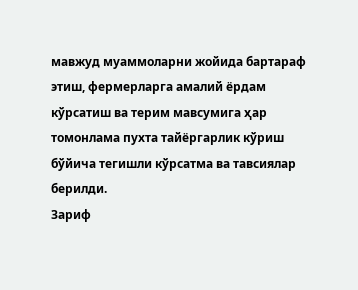мавжуд муаммоларни жойида бартараф этиш, фермерларга амалий ёрдам кўрсатиш ва терим мавсумига ҳар томонлама пухта тайёргарлик кўриш бўйича тегишли кўрсатма ва тавсиялар берилди.
Зариф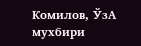Комилов, ЎзА мухбири